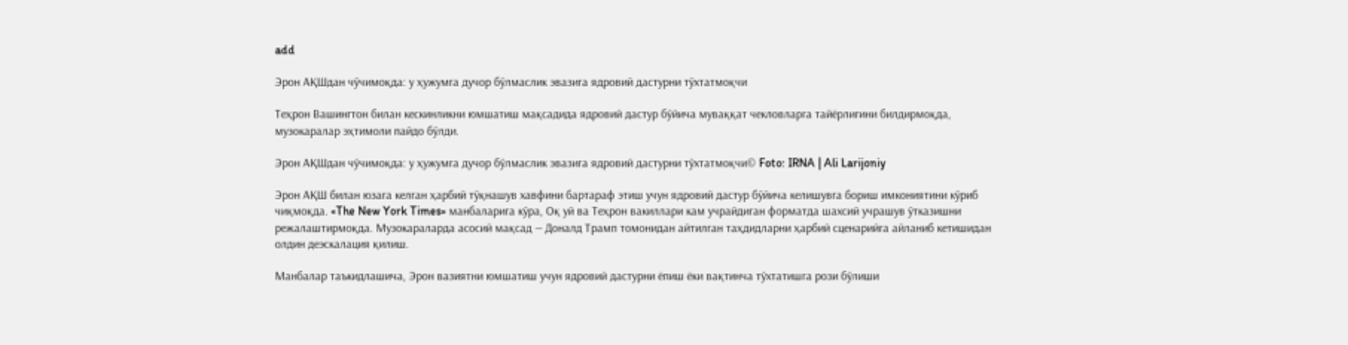add

Эрон АҚШдан чўчимоқда: у ҳужумга дучор бўлмаслик эвазига ядровий дастурни тўхтатмоқчи

Теҳрон Вашингтон билан кескинликни юмшатиш мақсадида ядровий дастур бўйича муваққат чекловларга тайёрлигини билдирмоқда, музокаралар эҳтимоли пайдо бўлди.

Эрон АҚШдан чўчимоқда: у ҳужумга дучор бўлмаслик эвазига ядровий дастурни тўхтатмоқчи© Foto: IRNA | Ali Larijoniy

Эрон АҚШ билан юзага келган ҳарбий тўқнашув хавфини бартараф этиш учун ядровий дастур бўйича келишувга бориш имкониятини кўриб чиқмоқда. «The New York Times» манбаларига кўра, Оқ уй ва Теҳрон вакиллари кам учрайдиган форматда шахсий учрашув ўтказишни режалаштирмоқда. Музокараларда асосий мақсад — Доналд Трамп томонидан айтилган таҳдидларни ҳарбий сценарийга айланиб кетишидан олдин деэскалация қилиш.

Манбалар таъкидлашича, Эрон вазиятни юмшатиш учун ядровий дастурни ёпиш ёки вақтинча тўхтатишга рози бўлиши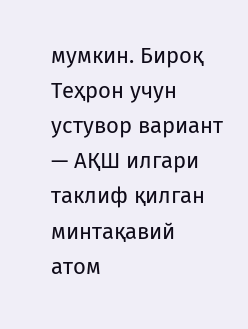мумкин. Бироқ Теҳрон учун устувор вариант — АҚШ илгари таклиф қилган минтақавий атом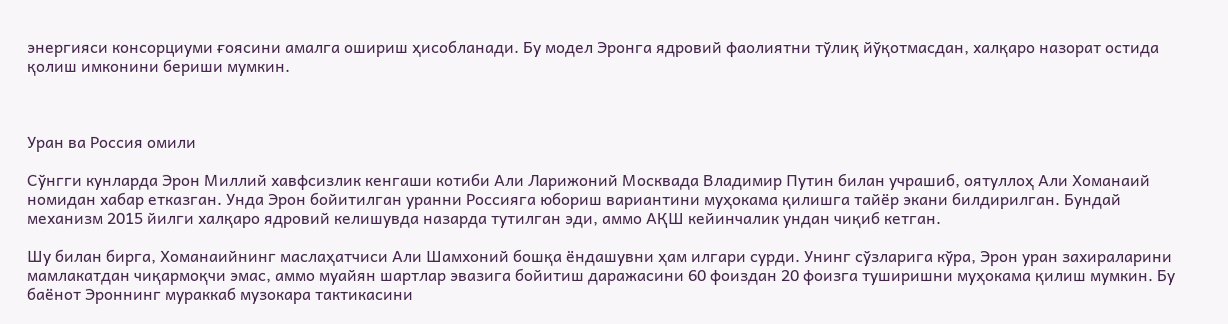энергияси консорциуми ғоясини амалга ошириш ҳисобланади. Бу модел Эронга ядровий фаолиятни тўлиқ йўқотмасдан, халқаро назорат остида қолиш имконини бериши мумкин.



Уран ва Россия омили

Сўнгги кунларда Эрон Миллий хавфсизлик кенгаши котиби Али Ларижоний Москвада Владимир Путин билан учрашиб, оятуллоҳ Али Хоманаий номидан хабар етказган. Унда Эрон бойитилган уранни Россияга юбориш вариантини муҳокама қилишга тайёр экани билдирилган. Бундай механизм 2015 йилги халқаро ядровий келишувда назарда тутилган эди, аммо АҚШ кейинчалик ундан чиқиб кетган.

Шу билан бирга, Хоманаийнинг маслаҳатчиси Али Шамхоний бошқа ёндашувни ҳам илгари сурди. Унинг сўзларига кўра, Эрон уран захираларини мамлакатдан чиқармоқчи эмас, аммо муайян шартлар эвазига бойитиш даражасини 60 фоиздан 20 фоизга туширишни муҳокама қилиш мумкин. Бу баёнот Эроннинг мураккаб музокара тактикасини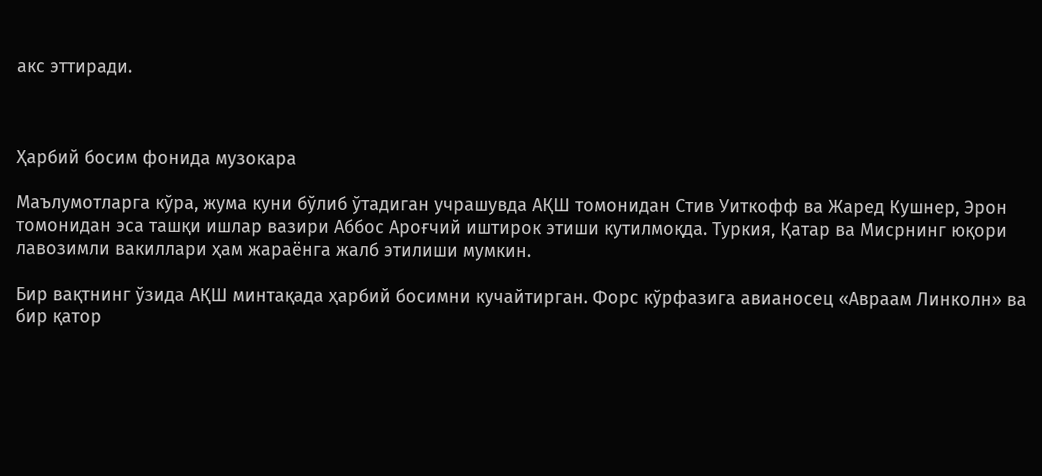акс эттиради.



Ҳарбий босим фонида музокара

Маълумотларга кўра, жума куни бўлиб ўтадиган учрашувда АҚШ томонидан Стив Уиткофф ва Жаред Кушнер, Эрон томонидан эса ташқи ишлар вазири Аббос Ароғчий иштирок этиши кутилмоқда. Туркия, Қатар ва Мисрнинг юқори лавозимли вакиллари ҳам жараёнга жалб этилиши мумкин.

Бир вақтнинг ўзида АҚШ минтақада ҳарбий босимни кучайтирган. Форс кўрфазига авианосец «Авраам Линколн» ва бир қатор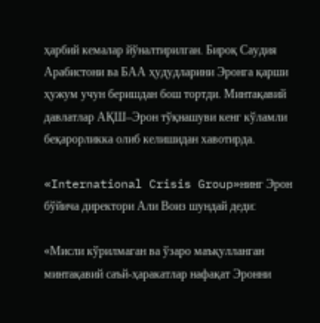ҳарбий кемалар йўналтирилган. Бироқ Саудия Арабистони ва БАА ҳудудларини Эронга қарши ҳужум учун беришдан бош тортди. Минтақавий давлатлар АҚШ–Эрон тўқнашуви кенг кўламли беқарорликка олиб келишидан хавотирда.

«International Crisis Group»нинг Эрон бўйича директори Али Воиз шундай деди:

«Мисли кўрилмаган ва ўзаро маъқулланган минтақавий саъй-ҳаракатлар нафақат Эронни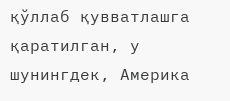қўллаб қувватлашга қаратилган, у шунингдек, Америка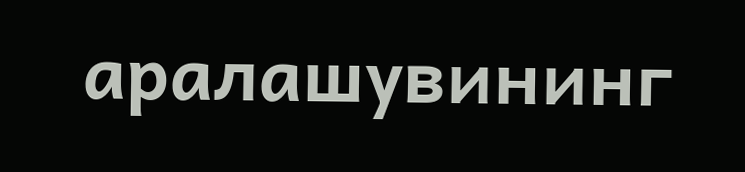аралашувининг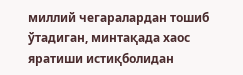миллий чегаралардан тошиб ўтадиган, минтақада хаос яратиши истиқболидан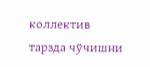коллектив тарзда чўчишни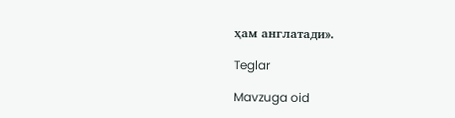ҳам англатади».

Teglar

Mavzuga oid